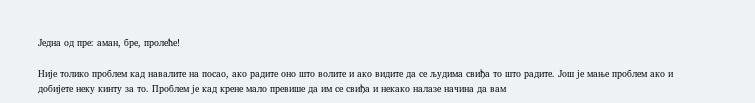Једна од пре: аман, бре, пролеће!

Није толико проблем кад навалите на посао, ако радите оно што волите и ако видите да се људима свиђа то што радите. Још је мање проблем ако и добијете неку кинту за то. Проблем је кад крене мало превише да им се свиђа и некако налазе начина да вам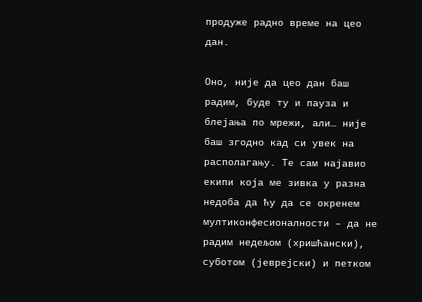продуже радно време на цео дан.

Оно, није да цео дан баш радим, буде ту и пауза и блејања по мрежи, али… није баш згодно кад си увек на располагању. Те сам најавио екипи која ме зивка у разна недоба да ћу да се окренем мултиконфесионалности – да не радим недељом (хришћански), суботом (јеврејски) и петком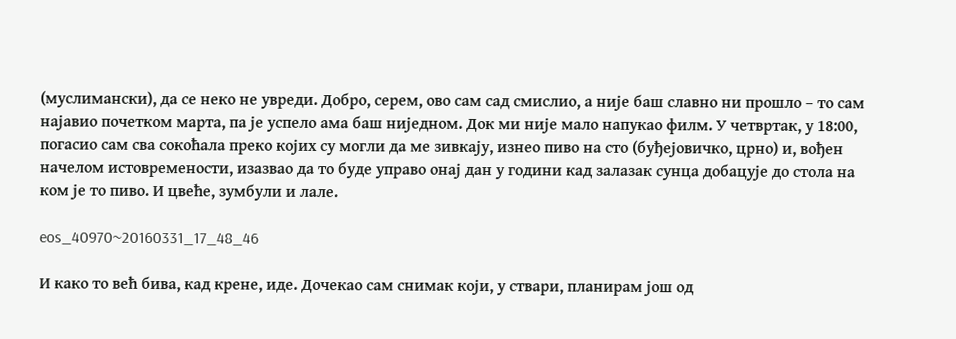(муслимански), да се неко не увреди. Добро, серем, ово сам сад смислио, а није баш славно ни прошло – то сам најавио почетком марта, па је успело ама баш ниједном. Док ми није мало напукао филм. У четвртак, у 18:00, погасио сам сва сокоћала преко којих су могли да ме зивкају, изнео пиво на сто (буђејовичко, црно) и, вођен начелом истовремености, изазвао да то буде управо онај дан у години кад залазак сунца добацује до стола на ком је то пиво. И цвеће, зумбули и лале.

eos_40970~20160331_17_48_46

И како то већ бива, кад крене, иде. Дочекао сам снимак који, у ствари, планирам још од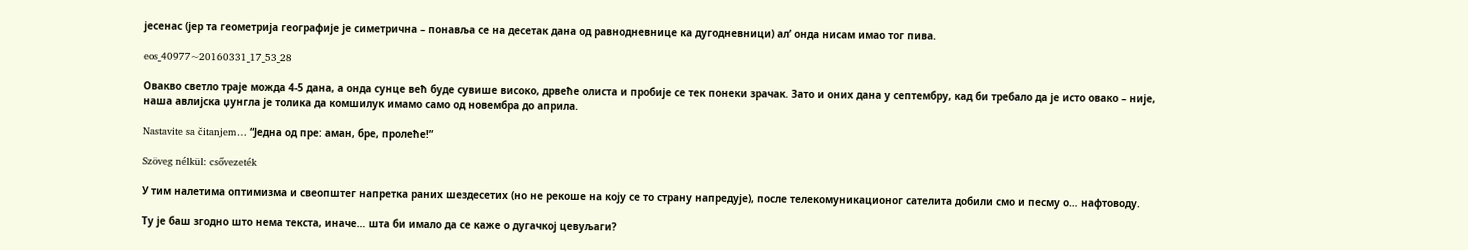јесенас (јер та геометрија географије је симетрична – понавља се на десетак дана од равнодневнице ка дугодневници) ал’ онда нисам имао тог пива.

eos_40977~20160331_17_53_28

Овакво светло траје можда 4-5 дана, а онда сунце већ буде сувише високо, дрвеће олиста и пробије се тек понеки зрачак. Зато и оних дана у септембру, кад би требало да је исто овако – није, наша авлијска џунгла је толика да комшилук имамо само од новембра до априла.

Nastavite sa čitanjem… “Једна од пре: аман, бре, пролеће!”

Szöveg nélkül: csővezeték

У тим налетима оптимизма и свеопштег напретка раних шездесетих (но не рекоше на коју се то страну напредује), после телекомуникационог сателита добили смо и песму о… нафтоводу.

Ту је баш згодно што нема текста, иначе… шта би имало да се каже о дугачкој цевуљаги?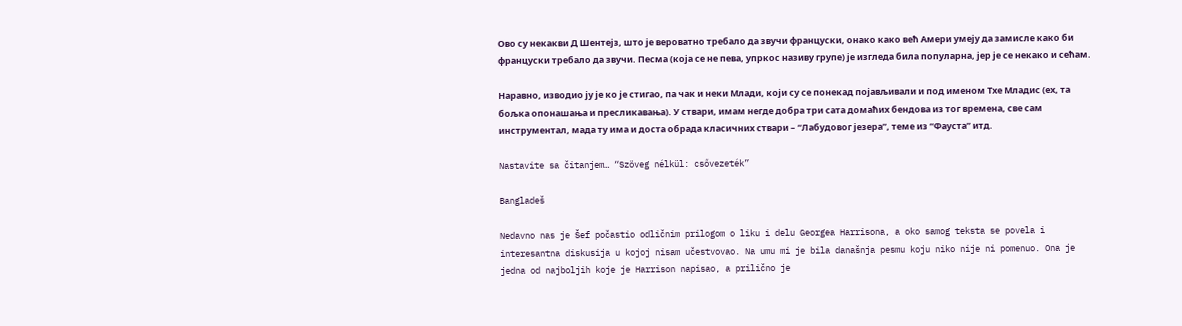Ово су некакви Д Шентејз, што је вероватно требало да звучи француски, онако како већ Амери умеју да замисле како би француски требало да звучи. Песма (која се не пева, упркос називу групе) је изгледа била популарна, јер је се некако и сећам.

Наравно, изводио ју је ко је стигао, па чак и неки Млади, који су се понекад појављивали и под именом Тхе Младис (ех, та бољка опонашања и пресликавања). У ствари, имам негде добра три сата домаћих бендова из тог времена, све сам инструментал, мада ту има и доста обрада класичних ствари – “Лабудовог језера”, теме из “Фауста” итд.

Nastavite sa čitanjem… “Szöveg nélkül: csővezeték”

Bangladeš

Nedavno nas je Šef počastio odličnim prilogom o liku i delu Georgea Harrisona, a oko samog teksta se povela i interesantna diskusija u kojoj nisam učestvovao. Na umu mi je bila današnja pesmu koju niko nije ni pomenuo. Ona je jedna od najboljih koje je Harrison napisao, a prilično je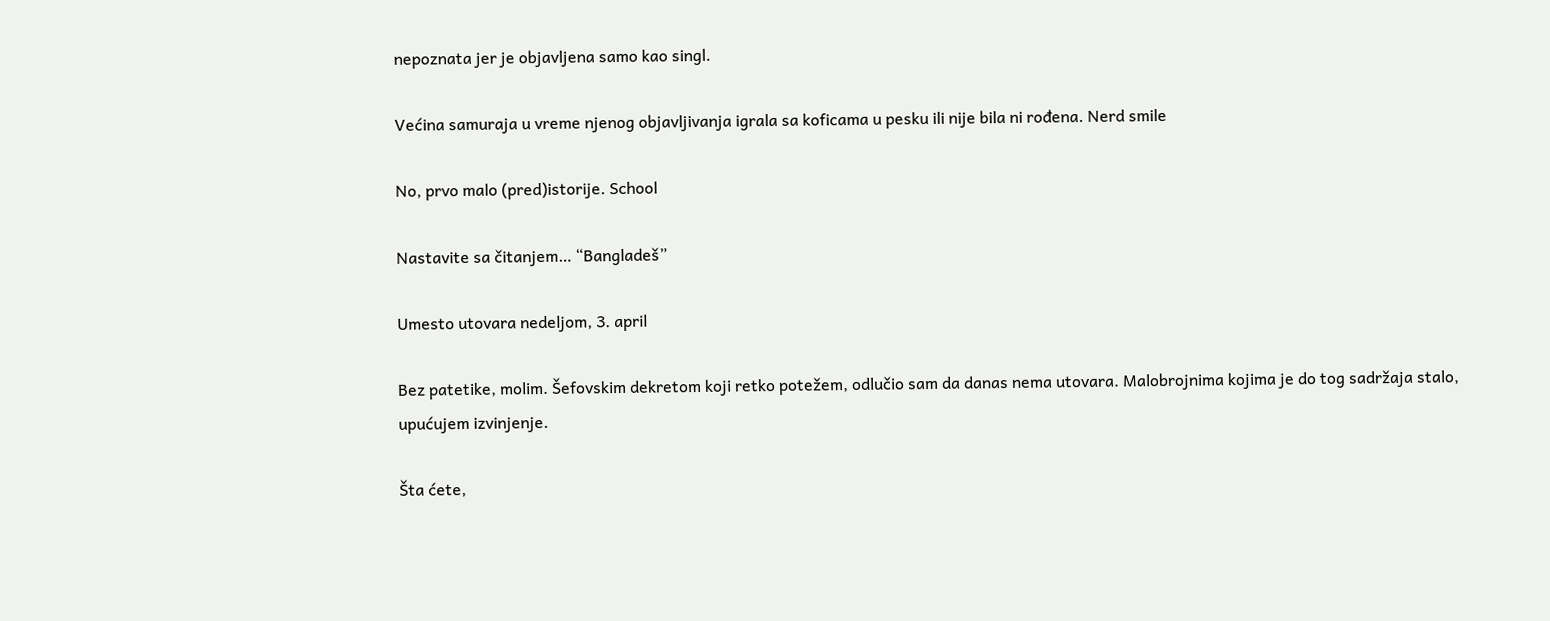nepoznata jer je objavljena samo kao singl.

Većina samuraja u vreme njenog objavljivanja igrala sa koficama u pesku ili nije bila ni rođena. Nerd smile

No, prvo malo (pred)istorije. School

Nastavite sa čitanjem… “Bangladeš”

Umesto utovara nedeljom, 3. april

Bez patetike, molim. Šefovskim dekretom koji retko potežem, odlučio sam da danas nema utovara. Malobrojnima kojima je do tog sadržaja stalo, upućujem izvinjenje.

Šta ćete,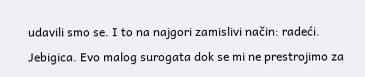udavili smo se. I to na najgori zamislivi način: radeći. Jebigica. Evo malog surogata dok se mi ne prestrojimo za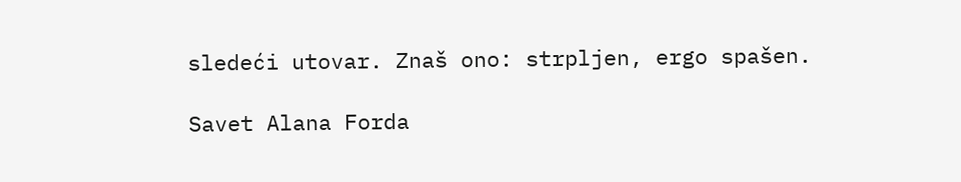sledeći utovar. Znaš ono: strpljen, ergo spašen.

Savet Alana Forda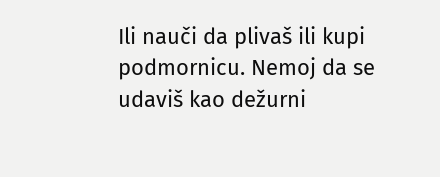Ili nauči da plivaš ili kupi podmornicu. Nemoj da se udaviš kao dežurni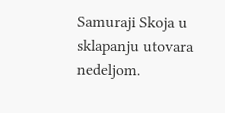Samuraji Skoja u sklapanju utovara nedeljom.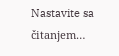Nastavite sa čitanjem…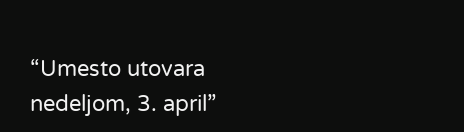“Umesto utovara nedeljom, 3. april”